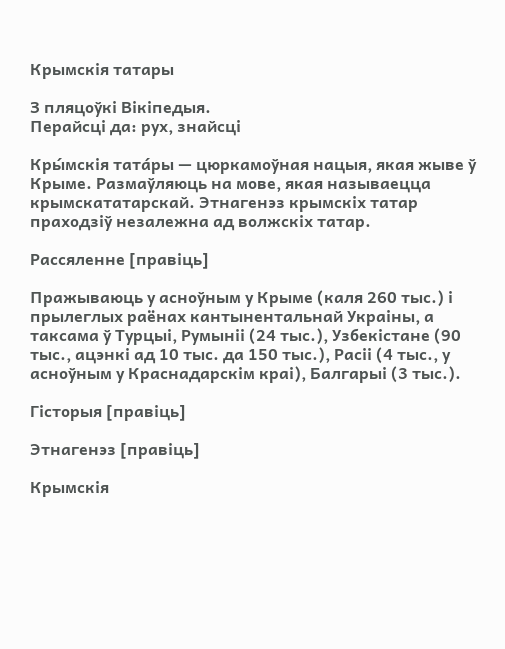Крымскія татары

З пляцоўкі Вікіпедыя.
Перайсці да: рух, знайсці

Кры́мскія тата́ры — цюркамоўная нацыя, якая жыве ў Крыме. Размаўляюць на мове, якая называецца крымскататарскай. Этнагенэз крымскіх татар праходзіў незалежна ад волжскіх татар.

Рассяленне [правіць]

Пражываюць у асноўным у Крыме (каля 260 тыс.) і прылеглых раёнах кантынентальнай Украіны, а таксама ў Турцыі, Румыніі (24 тыс.), Узбекістане (90 тыс., ацэнкі ад 10 тыс. да 150 тыс.), Расіі (4 тыс., у асноўным у Краснадарскім краі), Балгарыі (3 тыс.).

Гісторыя [правіць]

Этнагенэз [правіць]

Крымскія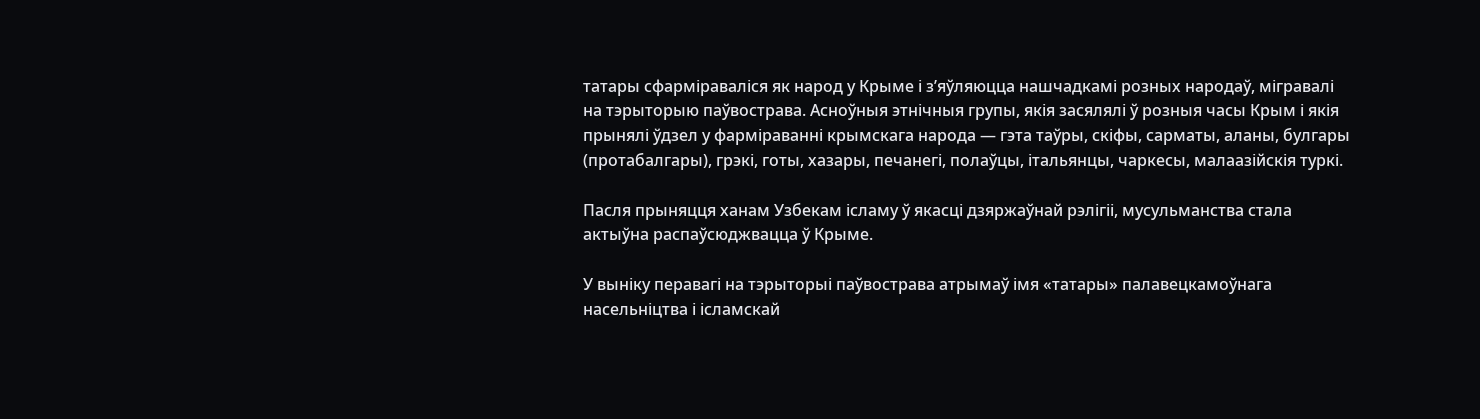татары сфарміраваліся як народ у Крыме і з’яўляюцца нашчадкамі розных народаў, мігравалі на тэрыторыю паўвострава. Асноўныя этнічныя групы, якія засялялі ў розныя часы Крым і якія прынялі ўдзел у фарміраванні крымскага народа — гэта таўры, скіфы, сарматы, аланы, булгары (протабалгары), грэкі, готы, хазары, печанегі, полаўцы, італьянцы, чаркесы, малаазійскія туркі.

Пасля прыняцця ханам Узбекам ісламу ў якасці дзяржаўнай рэлігіі, мусульманства стала актыўна распаўсюджвацца ў Крыме.

У выніку перавагі на тэрыторыі паўвострава атрымаў імя «татары» палавецкамоўнага насельніцтва і ісламскай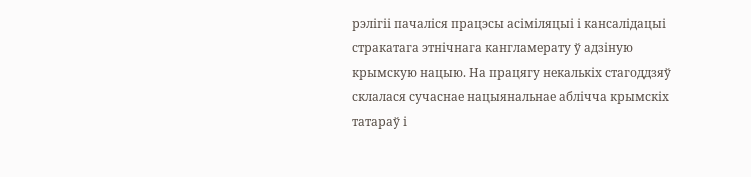рэлігіі пачаліся працэсы асіміляцыі і кансалідацыі стракатага этнічнага кангламерату ў адзіную крымскую нацыю. На працягу некалькіх стагоддзяў склалася сучаснае нацыянальнае аблічча крымскіх татараў і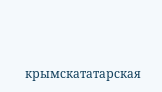крымскататарская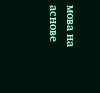мова на аснове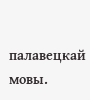палавецкай мовы.